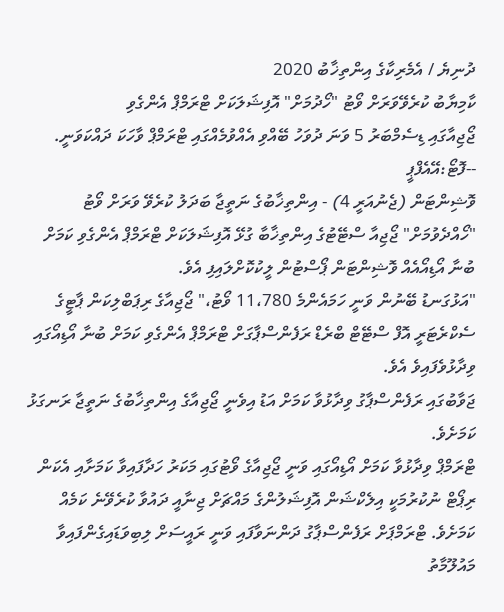ދުނިޔެ / އެމެރިކާގެ އިންތިޚާބު 2020
ކާމިޔާބު ކުރެވޭވަރަށް ވޯޓު "ހޯދުމަށް" އޮފިޝަލަކަށް ޓްރަމްޕް އެންގެވި
ޖޯޖިއާގައި ޑިސެމްބަރު 5 ވަނަ ދުވަހު ބޭއްވި އެއްވުމެއްގައި ޓްރަމްޕް ވާހަކަ ދައްކަވަނީ. --ފޮޓޯ:އޭއެފްޕީ
ވޮޝިންޓަން (ޖެނުއަރީ 4) - އިންތިޚާބުގެ ނަތީޖާ ބަދަލު ކުރެވޭ ވަރަށް ވޯޓު "ހޯއްދެވުމަށް" ޖޯޖިއާ ސްޓޭޓުގެ އިންތިޚާބާ ގުޅޭ އޮފިޝަލަކަށް ޓްރަމްޕް އެންގެވި ކަމަށް ބުނާ އޯޑިއޯއެއް ވޮޝިންޓަން ޕޯސްޓުން ލީކުކޮށްލައިފި އެވެ.
"އަޅުގަނޑު ބޭނުން ވަނީ ހަމައެންމެ 11،780 ވޯޓު،" ޖޯޖިއާގެ ރިޕަބްލިކަން ޕާޓީގެ ސެކްރެޓަރީ އޮފް ސްޓޭޓް ބްރެޑް ރަފެންސްޕާގަށް ޓްރަމްޕް އެންގެވި ކަމަށް ބުނާ އޯޑިއޯގައި ވިދާޅުވެފައިވެ އެވެ.
ޖަވާބުގައި ރަފެންސްޕާގު ވިދާޅުވާ ކަމަށް އަޑު އިވެނީ ޖޯޖިއާގެ އިންތިޚާބުގެ ނަތީޖާ ރަނގަޅު ކަމަށެވެ.
ޓްރަމްޕް ވިދާޅުވާ ކަމަށް އޯޑިއޯގައި ވަނީ ޖޯޖިއާގެ ވޯޓުގައި މަކަރު ހަދާފައިވާ ކަމަށާއި އެކަން ރިޕޯޓް ނުކުރުމަކީ އިލެކްޝަން އޮފިޝަލުންގެ މައްޗަށް ޖިނާއީ ދައުވާ ކުރެވޭނެ ކަމެއް ކަމަށެވެ. ޓްރަމްޕަށް ރަފެންސްޕާގު ދަންނަވާފައި ވަނީ ރައީސަށް ލިބިވަޑައިގެންފައިވާ މައުލޫމާތު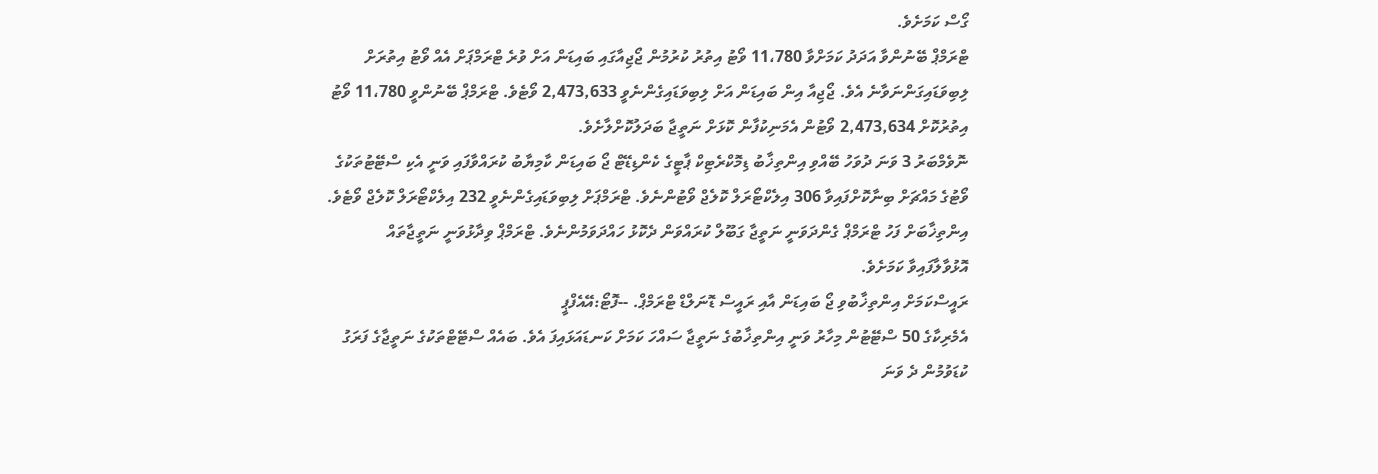ގޯސް ކަމަށެވެ.
ޓްރަމްޕް ބޭނުންވާ އަދަދު ކަމަށްވާ 11،780 ވޯޓު އިތުރު ކުރުމުން ޖޯޖިއާގައި ބައިޑަން އަށް ވުރެ ޓްރަމްޕަށް އެއް ވޯޓު އިތުރަށް ލިބިވަޑައިގަންނަވާނެ އެވެ. ޖޯޖިއާ އިން ބައިޑަން އަށް ލިބިވަޑައިގެންނެވީ 2,473,633 ވޯޓެވެ. ޓްރަމްޕް ބޭނުންވީ 11،780 ވޯޓު އިތުރުކޮށް 2,473,634 ވޯޓުން އެމަނިކުފާން ކޮޅަށް ނަތީޖާ ބަދަލުކޮށްލާށެވެ.
ނޮވެމްބަރު 3 ވަނަ ދުވަހު ބޭއްވި އިންތިޚާބު ޑިމޮކްރެޓިކް ޕާޓީގެ ކެންޑިޑޭޓް ޖޯ ބައިޑަން ކާމިޔާބު ކުރައްވާފައި ވަނީ އެކި ސްޓޭޓުތަކުގެ ވޯޓުގެ މައްޗަށް ބިނާކޮށްފައިވާ 306 އިލެކްޓޯރަލް ކޮލެޖް ވޯޓުންނެވެ. ޓްރަމްޕަށް ލިބިވަޑައިގެންނެވީ 232 އިލެކްޓޯރަލް ކޮލެޖް ވޯޓެވެ.
އިންތިޚާބަށް ފަހު ޓްރަމްޕް ގެންދަވަނީ ނަތީޖާ ގަބޫލް ކުރައްވަން ދެކޮޅު ހައްދަވަމުންނެވެ. ޓްރަމްޕް ވިދާޅުވަނީ ނަތީޖާތައް އޮޅުވާލާފައިވާ ކަމަށެވެ.
ރައީސްކަމަށް އިންތިޚާބުވި ޖޯ ބައިޑަން އާއި ރައީސް ޑޮނަލްޑް ޓްރަމްޕް. --ފޮޓޯ:އޭއެފްޕީ
އެމެރިކާގެ 50 ސްޓޭޓުން މިހާރު ވަނީ އިންތިޚާބުގެ ނަތީޖާ ސައްހަ ކަމަށް ކަނޑައަޅައިފަ އެވެ. ބައެއް ސްޓޭޓްތަކުގެ ނަތީޖާގެ ފަރަގު ކުޑަވުމުން ދެ ވަނަ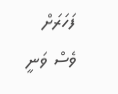ފަހަރަށް ވެސް ވަނީ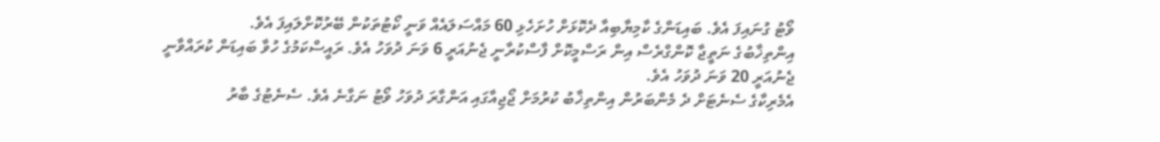ވޯޓު ގުނައިފަ އެވެ. ބައިޑަންގެ ކާމިޔާބިއާ ދެކޮޅަށް ހުށަހެޅި 60 މައްސަލައެއް ވަނީ ކޯޓުތަކުން ބޭރުކޮށްލައިފަ އެވެ.
އިންތިޚާބުގެ ނަތީޖާ ކޮންގްރެސް އިން ރަސްމީކޮށް ފާސްކުރާނީ ޖެނުއަރީ 6 ވަނަ ދުވަހު އެވެ. ރައީސްކަމުގެ ހުވާ ބައިޑަން ކުރައްވާނީ ޖެނުއަރީ 20 ވަނަ ދުވަހު އެވެ.
އެމެރިކާގެ ސެނެޓަށް ދެ މެންބަރުން އިންތިޚާބު ކުރުމަށް ޖޯޖިއާގައި އަންގާރަ ދުވަހު ވޯޓު ނަގާނެ އެވެ. ސެނެޓުގެ ބާރު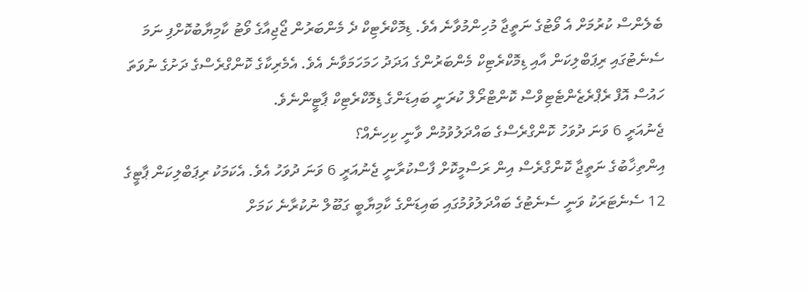ބެލެންސް ކުރުމަށް އެ ވޯޓުގެ ނަތީޖާ މުހިންމުވާނެ އެވެ. ޑިމޮކްރެޓިކް ދެ މެންބަރުން ޖޯޖިއާގެ ވޯޓު ކާމިޔާބުކޮށްފި ނަމަ ސެނެޓުގައި ރިޕަބްލިކަން އާއި ޑިމޮކްރެޓިކް މެންބަރުންގެ އަދަދު ހަމަހަމަވާނެ އެވެ. އެމެރިކާގެ ކޮންގްރެސްގެ ދަށުގެ ނުވަތަ ހައުސް އޮފް ރެޕްރެޒެންޓެޓިވްސް ކޮންޓްރޯލް ކުރަނީ ބައިޑަންގެ ޑިމޮކްރެޓިކް ޕާޓީންނެވެ.
ޖެނުއަރީ 6 ވަނަ ދުވަހު ކޮންގްރެސްގެ ބައްދަލުވުމުން ވާނީ ކިހިނެއް؟
އިންތިޚާބުގެ ނަތީޖާ ކޮންގްރެސް އިން ރަސްމީކޮށް ފާސްކުރާނީ ޖެނުއަރީ 6 ވަނަ ދުވަހު އެވެ. އެކަމަކު ރިޕަބްލިކަން ޕާޓީގެ 12 ސެނެޓަރަކު ވަނީ ސެނެޓުގެ ބައްދަލުވުމުގައި ބައިޑަންގެ ކާމިޔާބީ ގަބޫލް ނުކުރާނެ ކަމަށް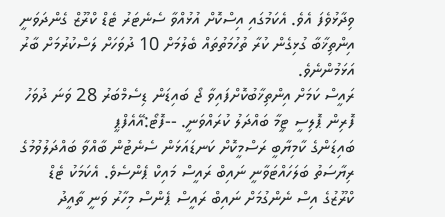ވިދާޅުވެފަ އެވެ. އެކަމުގައި އިސްކޮށް އުޅުއްވާ ސެނެޓަރު ޓެޑް ކްރޫޒް ގެންދަވަނީ އިންތިޚާބާ ގުޅިގެން ކުރާ ތުހުމަތުތައް ބެލުމަށް 10 ދުވަހަށް ލަސްކުރުމަށް ބާރު އަޅަމުންނެވެ.
ރައީސް ކަމަށް އިންތިޚާބުކޮށްފައިވާ ޖޯ ބައިޑަން ޑިސެމްބަރު 28 ވަނަ ދުވަހު ފޮރިން ޕޮލިސީ ޓީމާ ބައްދަލު ކުރައްވަނީ. --ފޮޓޯ:އޭއެފްޕީ
ބައިޑަންގެ ކާމިޔާބީ ރަސްމީކޮށް ކަނޑައަޅަން ސެނެޓުން ބާއްވާ ބައްދަލުވުމުގެ ރިޔާސަތު ބަލަހައްޓަވާނީ ނައިބް ރައީސް މައިކް ޕެންސެވެ. އެކަމަކު ޓެޑް ކްރޫޒުގެ އިސް ނެންގުމަށް ނައިބް ރައީސް ޕެންސް މިހާރު ވަނީ ތާއީދު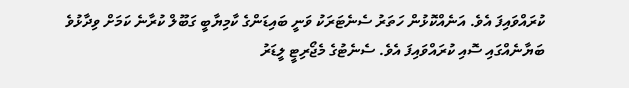ކުރައްވައިފަ އެވެ. އަނެއްކޮޅުން ހަތަރު ސެނެޓަރަކު ވަނީ ބައިޑަންގެ ކާމިޔާބީ ގަބޫލް ކުރާނެ ކަމަށް ވިދާޅުވެ ބަޔާނެއްގައި ސޮއި ކުރައްވައިފަ އެވެ. ސެނެޓުގެ މެޖޯރިޓީ ލީޑަރު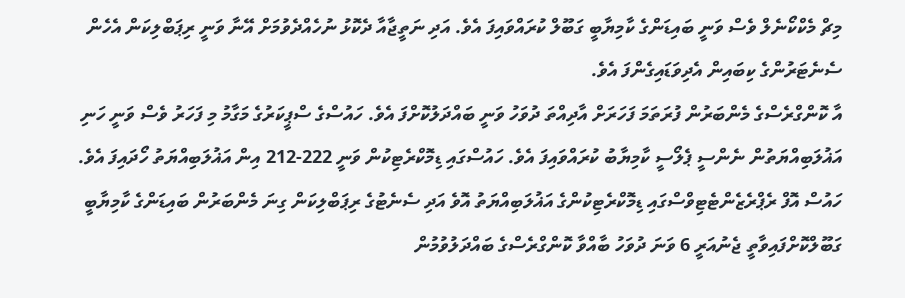މިޗް މެކްކޯނެލް ވެސް ވަނީ ބައިޑަންގެ ކާމިޔާބީ ގަބޫލް ކުރައްވައިފަ އެވެ. އަދި ނަތީޖާއާ ދެކޮޅު ނުހެއްދެވުމަށް އޭނާ ވަނީ ރިޕަބްލިކަން އެހެން ސެނެޓަރުންގެ ކިބައިން އެދިވަޑައިގެންފަ އެވެ.
އާ ކޮންގްރެސްގެ މެންބަރުން ފުރަތަމަ ފަހަރަށް އާދިއްތަ ދުވަހު ވަނީ ބައްދަލުކޮށްފަ އެވެ. ހައުސްގެ ސްޕީކަރުގެ މަގާމު މި ފަހަރު ވެސް ވަނީ ހަނި އަޣުލަބިއްޔަތުން ނެންސީ ޕެލޯސީ ކާމިޔާބު ކުރައްވައިފަ އެވެ. ހައުސްގައި ޑިމޮކްރެޓިކުން ވަނީ 222-212 އިން އަޣުލަބިއްޔަތު ހޯދައިފަ އެވެ.
ހައުސް އޮފް ރެޕްރެޒެންޓެޓިވްސްގައި ޑިމޮކްރެޓިކުންގެ އަޣުލަބިއްޔަތު އޮވެ އަދި ސެނެޓުގެ ރިޕަބްލިކަން ގިނަ މެންބަރުން ބައިޑަންގެ ކާމިޔާބީ ގަބޫލްކޮށްފައިވާތީ ޖެނުއަރީ 6 ވަނަ ދުވަހު ބާއްވާ ކޮންގްރެސްގެ ބައްދަލުވުމުން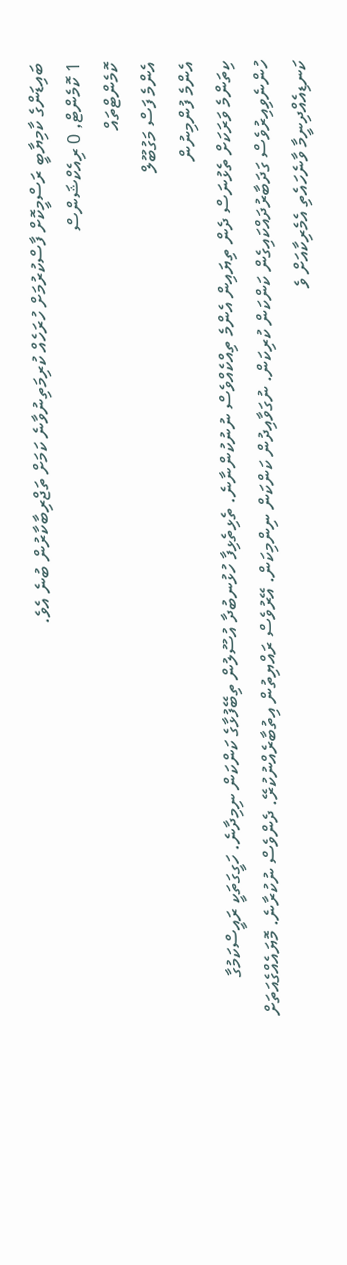ބައިޑަންގެ ކާމިޔާބީ ރަސްމީކޮށް ފާސްކުރުމަށް ހުރަހެއް ކުރިމަތިނުވާނެ ކަމަށް ތަޖްރިބާކާރުން ބުނެ އެވެ.
1 ކޮމެންޓް, 0 ރިއެކްޝަންސް
ކޮމެންޓްތައް
އެންމެ ފަސް މަގުބޫލް
އެންމެ ފުންމިނުން
ކިތަންމެ ވަރަކަށް ތެޅުނަސް ދެން ތިޔައިން އެންމެ ތިއްކެއްވެސް ނުނުކުންނާނެ. ތެޅިތެޅިފާ ހުޅުނބުދާ އުސޫލުން ތިބޭފުޅާގެ ކަންކަން ނިމިދާނެ. ހަގީގަތަކީ ރައީސްކަމުގާ ހުންނެވިއިރުވެސް ގަދަބާރުދައްކައިގެން ކަންކަން ކުރިކަން. ނުގަވާއިދުން ކަންކަން ނިންމިކަން. އޭރުވެސް ރައްޔިތުން އިތުބާރެއްނުކުރޭ. ދެންވެސް ނުކުރާނެ. މޮޔައެއްގެއަތަށް ކަނޑިއެއްދިނީމާ ވާނެހައެތި އެމެރިކާއަށް ވެ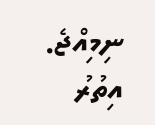ނިމިއްޖެ.
އިތުރު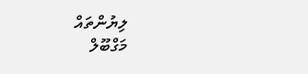ލިޔުންތައް
މަގްބޫލް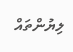ލިޔުންތައް